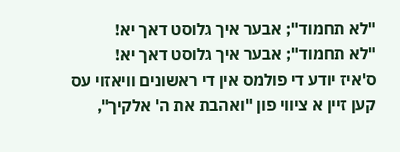"לא תחמוד"; אבער איך גלוסט דאך יא!
"לא תחמוד"; אבער איך גלוסט דאך יא!
ס'איז יודע די פולמס אין די ראשונים וויאזוי עס קען זיין א ציווי פון "ואהבת את ה' אלקיך",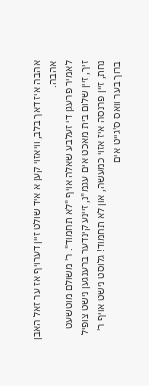אהבה איז דאך בלב, וויאזוי קען א איד שולט זיין דערויף אז ער זאל האבן אהבה.
לאמיר פרעגן די זעלבע שאלה אויף "לא תחמוד". ר' משולם מוטשעט זיך, זיין שלום בית מאכט אים עגמ"נ, זיינע קינדער ברענגען נישט צופיל נחת, זיין פרנסה איז אזוי כמעשה, און לא תחמוד! גלוסט נישט אויף ר' ברוך בער וואס ס'גייט אים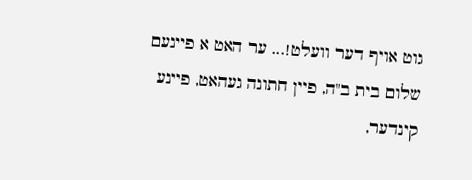גוט אויף דער וועלט!... ער האט א פיינעם שלום בית ב"ה, פיין חתונה געהאט, פיינע קינדער,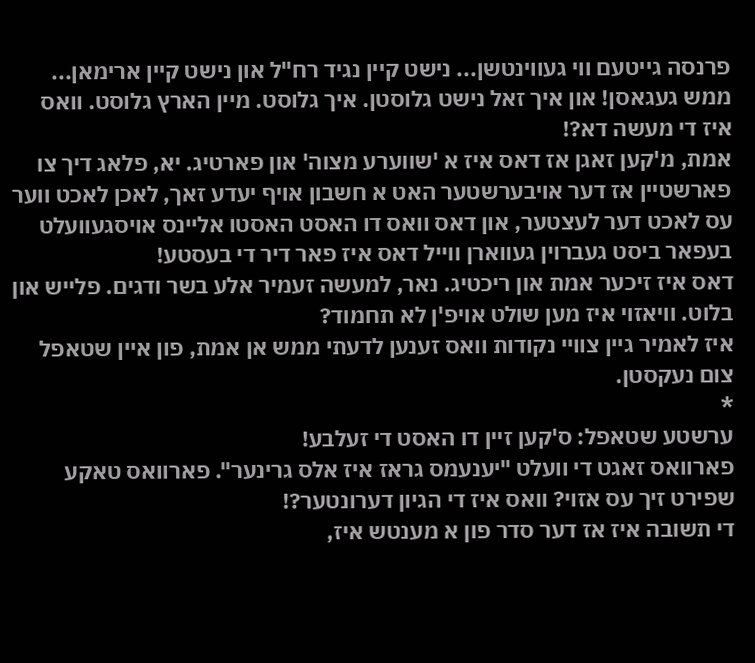פרנסה גייטעם ווי געווינטשן... נישט קיין נגיד רח"ל און נישט קיין ארימאן... ממש געגאסן! און איך זאל נישט גלוסטן. איך גלוסט. מיין הארץ גלוסט. וואס איז די מעשה דא?!
אמת, מ'קען זאגן אז דאס איז א 'שווערע מצוה' און פארטיג. יא, פלאג דיך צו פארשטיין אז דער אויבערשטער האט א חשבון אויף יעדע זאך, לאכן לאכט ווער עס לאכט דער לעצטער, און דאס וואס דו האסט האסטו אליינס אויסגעוועלט בעפאר ביסט געברוין געווארן ווייל דאס איז פאר דיר די בעסטע!
דאס איז זיכער אמת און ריכטיג. נאר, למעשה זעמיר אלע בשר ודגים. פלייש און בלוט. וויאזוי איז מען שולט אויפ'ן לא תחמוד?
איז לאמיר גיין צוויי נקודות וואס זענען לדעתי ממש אן אמת, פון איין שטאפל צום נעקסטן.
*
ערשטע שטאפל: ס'קען זיין דו האסט די זעלבע!
פארוואס זאגט די וועלט "יענעמס גראז איז אלס גרינער". פארוואס טאקע שפירט זיך עס אזוי? וואס איז די הגיון דערונטער?!
די תשובה איז אז דער סדר פון א מענטש איז,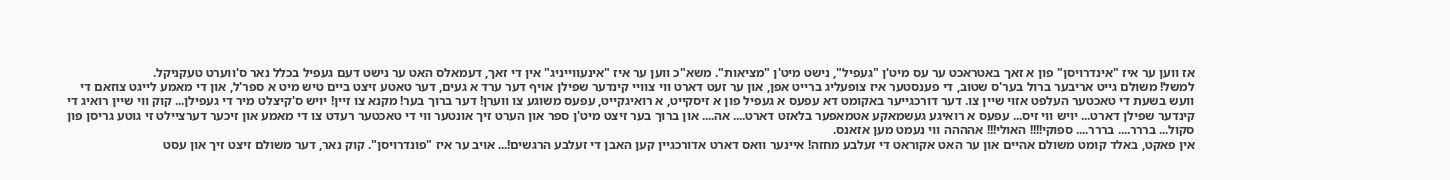אז ווען ער איז "אינדרויסן" פון א זאך באטראכט ער עס מיט'ן "געפיל", נישט מיט'ן "מציאות". משא"כ ווען ער איז "אינעווייניג" אין די זאך, דעמאלס האט ער נישט דעם געפיל בכלל נאר ס'ווערט טעקניקל.
למשל! משולם גייט אריבער ברול בער'ס שטוב, די פענסטער איז צופעליג ברייט אפן, און ער זעט דארט ווי צוויי קינדער שפילן אויף דער ערד א געים, דער טאטע זיצט ביים טיש מיט א ספר'ל, און די מאמע לייגט צוזאם די וועש בשעת די טאכטער העלפט אזוי שיין צו. דער דורכגייער באקומט דא עפעס א געפיל פון א זיסקייט, א רואיגקייט, עפעס משוגע צו ווערן! דער ברוך בער! מקנא צו זיין! יויש ס'קיצלט מיר די געפילן... קוק ווי שיין רואיג די קינדער שפילן דארט... יויש ווי זיס... עפעס א רואיגע געשמאקע אטמאפער בלאזט דארט.... אה.... און ברוך בער זיצט מיט'ן ספר און הערט זיך אונטער ווי די טאכטער רעדט צו די מאמע און זיכער דערציילט זי גוטע גריסן פון סקול... בררר.... בררר.... ספוקי!!!! האולי!!! אהההה ווי נעמט מען אזאנס.
אין פאקט, באלד קומט משולם אהיים און ער האט אקוראט די זעלבע מחזה! איינער וואס דארט אדורכגיין קען האבן די זעלבע הרגשים!... אויב ער איז "פונדרויסן". קוק נאר, דער משולם זיצט זיך און עסט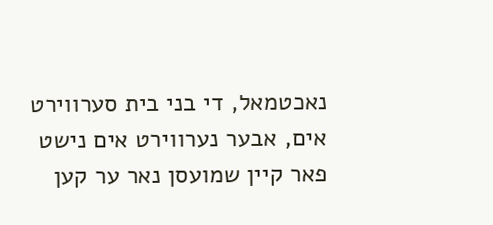נאכטמאל, די בני בית סערווירט אים, אבער נערווירט אים נישט פאר קיין שמועסן נאר ער קען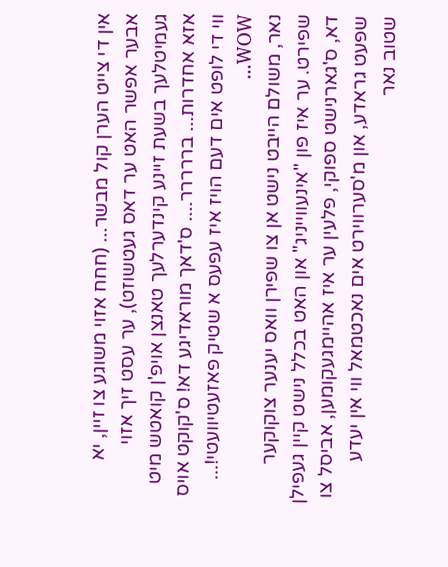אין די צייט הערן קול מבשר... (חחח אזוי משוגע צו זיין, יא אבער אפשר האט ער דאס געטשוזט), ער עסט זיך אזוי געמיטלעך בשעת זיינע קינדערלעך טאנצן אויפ'ן קואטש מיט אזא אחדרות... בררררר.... ס'דאך מוראדיגע דא! ס'קוקט אויס ווי די לופט אים דעם הויז איז עפעס א שטיק פאזעטיוועטי!... WOW...
נאר, משולם הייבט נישט אן צו שפירן וואס יענער צוקוקער שפירט. ער איז פון "אינעווייניג" און האט בכלל נישט קיין געפילן דא, ס'גארנישט ספוקי, פלעין ער איז אהיימגעקומען, אביסל צו שפעט גראדע, און מ'סערווירט אים נאכטמאל ווי אין יעדע שטוב נאר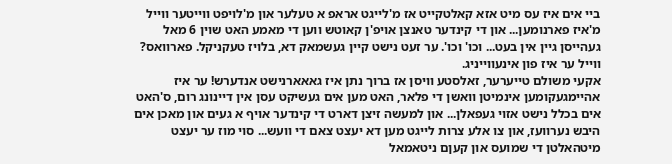ביי אים איז עס מיט אזא קאלטקייט אז מ'לייגט אראפ א טעלער און מ'לויפט ווייטער ווייל מ'איז פארנומען... און די קינדער טאנצן אויפ'ן קאוטש ווען די מאמע האט שוין 6 מאל געהייסן גיין אין בעט... וכו' וכו'. ער זעט נישט קיין געשמאק דא, בלויז טעקניקל. פארוואס? ווייל ער איז פון אינעווייניג.
אקעי משולם טייערער, זאלסטע וויסן אז ברוך נתן איז גאאארנישט אנדערש! ער איז אהיימגעקומען אינמיטן וואשן די פלאר, האט מען אים געשיקט עסן אין דיינונג רום, ס'האט אים בכלל נישט אזוי געפאלן... און למעשה זיצן דארט די קינדער אויף א געים און מאכן אים היבש נערוועז, און צו אלע צרות לייגט מען דא יעצט צאם די וועש... סוי מוז ער יעצט מיטהאלטן די שמועס און קעןם ניטאמאל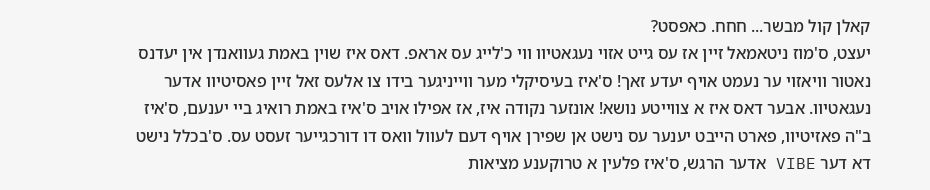קאלן קול מבשר... חחח. כאפסט?
יעצט, ס'מוז ניטאמאל זיין אז עס גייט אזוי נעגאטיוו ווי כ'לייג עס אראפ. דאס איז שוין באמת געוואנדן אין יעדנס נאטור וויאזוי ער נעמט אויף יעדע זאך! ס'איז בעיסיקלי מער ווייניגער בידו צו אלעס זאל זיין פאסיטיוו אדער נעגאטיוו. אבער דאס איז א צווייטע נושא! אונזער נקודה איז, אז אפילו אויב ס'איז באמת רואיג ביי יענעם, ס'איז ב"ה פאזיטיוו, פארט הייבט יענער עס נישט אן שפירן אויף דעם לעוול וואס דו דורכגייער זעסט עס. ס'בכלל נישט דא דער VIBE אדער הרגש, ס'איז פלעין א טרוקענע מציאות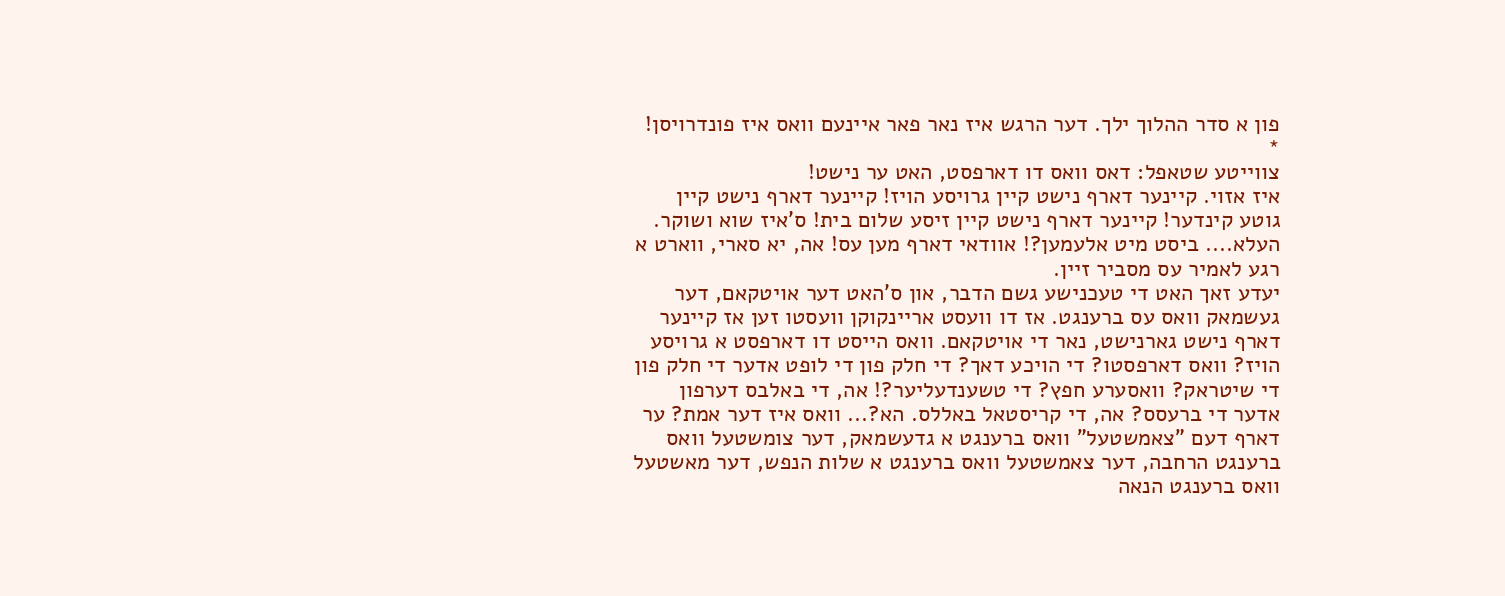פון א סדר ההלוך ילך. דער הרגש איז נאר פאר איינעם וואס איז פונדרויסן!
*
צווייטע שטאפל: דאס וואס דו דארפסט, האט ער נישט!
איז אזוי. קיינער דארף נישט קיין גרויסע הויז! קיינער דארף נישט קיין גוטע קינדער! קיינער דארף נישט קיין זיסע שלום בית! ס'איז שוא ושוקר.
העלא.... ביסט מיט אלעמען?! אוודאי דארף מען עס! אה, יא סארי, ווארט א רגע לאמיר עס מסביר זיין.
יעדע זאך האט די טעכנישע גשם הדבר, און ס'האט דער אויטקאם, דער געשמאק וואס עס ברענגט. אז דו וועסט אריינקוקן וועסטו זען אז קיינער דארף נישט גארנישט, נאר די אויטקאם. וואס הייסט דו דארפסט א גרויסע הויז? וואס דארפסטו? די הויכע דאך? די חלק פון די לופט אדער די חלק פון די שיטראק? וואסערע חפץ? די טשענדעליער?! אה, די באלבס דערפון אדער די ברעסס? אה, די קריסטאל באללס. הא?... וואס איז דער אמת? ער דארף דעם "צאמשטעל" וואס ברענגט א גדעשמאק, דער צומשטעל וואס ברענגט הרחבה, דער צאמשטעל וואס ברענגט א שלות הנפש, דער מאשטעל וואס ברענגט הנאה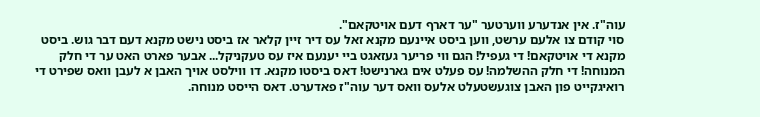עוה"ז. אין אנדערע ווערטער "ער דארף דעם אויטקאם".
סוי קודם צו אלעם ערשט, ווען ביסט איינעם מקנא זאל עס דיר זיין קלאר אז ביסט נישט מקנא דעם דבר גוש. ביסט מקנא די אויטקאם! די געפיל! הגם ווי פריער געזאגט ביי יענעם איז עס טעקניקל... אבער פארט האט ער די חלק המנוחה! די חלק ההשלמה! עס פעלט אים גארנישט! דאס ביסטו מקנא. דו ווילסט אויך האבן א לעבן וואס שפירט די רואיגקייט פון האבן צוגעשטעלט אלעס וואס דער עוה"ז פאדערט. דאס הייסט מנוחה.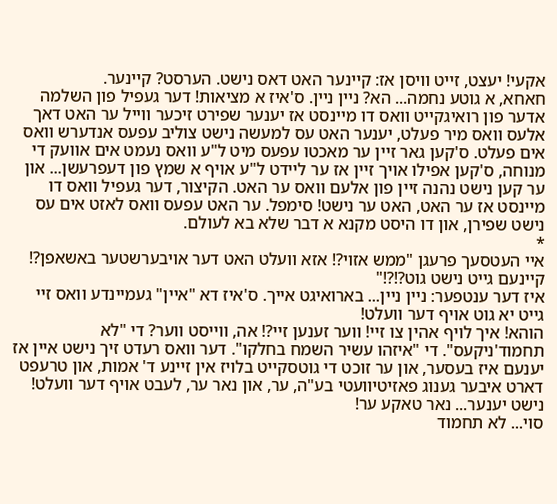אקעי! יעצט, זייט וויסן אז: קיינער האט דאס נישט. הערסט? קיינער.
חאחא, א גוטע נחמה... הא? ניין ניין. ס'איז א מציאות! דער געפיל פון השלמה אדער פון רואיגקייט וואס דו מיינסט אז יענער שפירט זיכער ווייל ער האט דאך אלעס וואס מיר פעלט, יענער האט עס למעשה נישט צוליב עפעס אנדערש וואס אים פעלט. ס'קען גאר זיין ער מאכטו עפעס מיט ל"ע וואס נעמט אים אוועק די מנוחה, ס'קען אפילו אויך זיין אז ער ליידט ל"ע אויף א שמץ פון דעפרעשן... און ער קען נישט נהנה זיין פון אלעם וואס ער האט. הקיצור, דער געפיל וואס דו מיינסט אז ער האט, האט ער נישט! סימפל. ער האט עפעס וואס לאזט אים עס נישט שפירן, און דו היסט מקנא א דבר שלא בא לעולם.
*
איי העטסעך פרעגן "ממש אזוי?! אזא וועלט האט דער אויבערשטער באשאפן?! קיינעם גייט נישט גוט?!?!"
איז דער ענטפער: ניין ניין... בארואיגט אייך. ס'איז דא "איין" געמיינדע וואס זיי גייט יא גוט אויף דער וועלט!
הוהא! איך לויף אהין צו זיי! ווער זענען זיי?! אה, ווייסט ווער? די "לא תחמוד'ניקעס". די "איזהו עשיר השמח בחלקו". דער וואס רעדט זיך נישט איין אז יענעם איז בעסער, און ער זוכט די גוטסקייט בלויז אין זיינע ד' אמות, און טרעפט דארט איבער גענוג פאזיטיוועטי בע"ה, ער, און נאר ער, לעבט אויף דער וועלט! נישט יענער... נאר טאקע ער!
סוי... לא תחמוד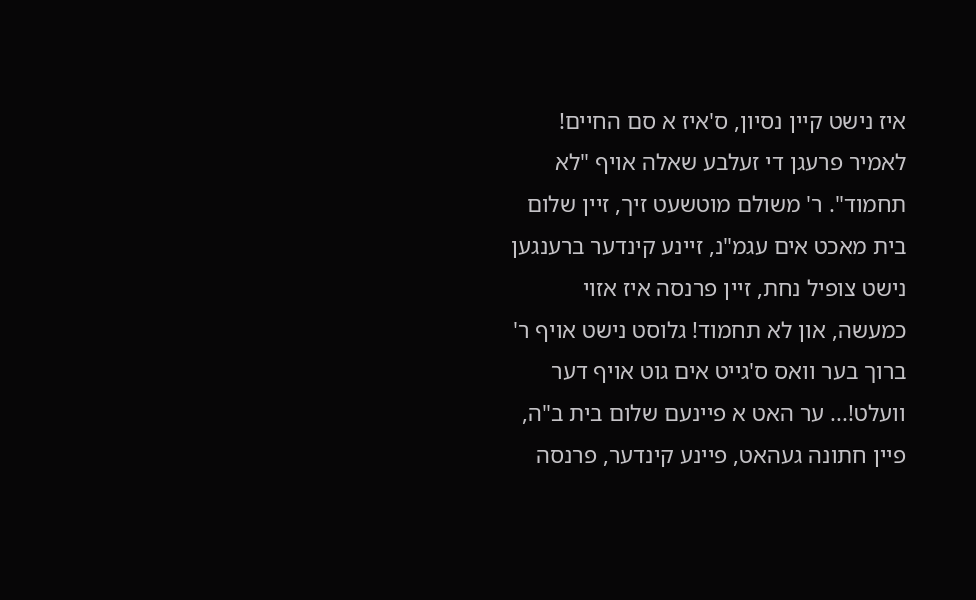איז נישט קיין נסיון, ס'איז א סם החיים!
לאמיר פרעגן די זעלבע שאלה אויף "לא תחמוד". ר' משולם מוטשעט זיך, זיין שלום בית מאכט אים עגמ"נ, זיינע קינדער ברענגען נישט צופיל נחת, זיין פרנסה איז אזוי כמעשה, און לא תחמוד! גלוסט נישט אויף ר' ברוך בער וואס ס'גייט אים גוט אויף דער וועלט!... ער האט א פיינעם שלום בית ב"ה, פיין חתונה געהאט, פיינע קינדער, פרנסה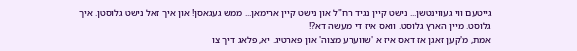גייטעם ווי געווינטשן... נישט קיין נגיד רח"ל און נישט קיין ארימאן... ממש געגאסן! און איך זאל נישט גלוסטן. איך גלוסט. מיין הארץ גלוסט. וואס איז די מעשה דא?!
אמת, מ'קען זאגן אז דאס איז א 'שווערע מצוה' און פארטיג. יא, פלאג דיך צו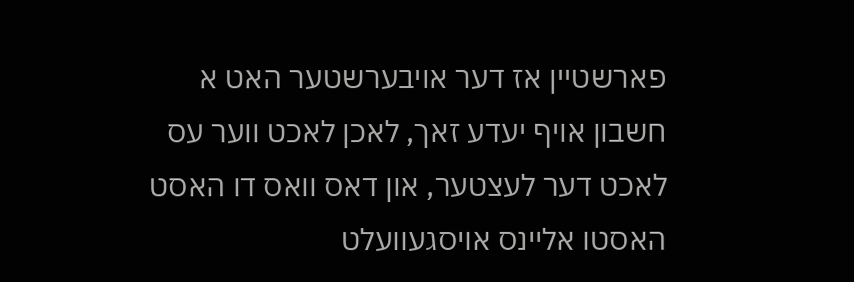פארשטיין אז דער אויבערשטער האט א חשבון אויף יעדע זאך, לאכן לאכט ווער עס לאכט דער לעצטער, און דאס וואס דו האסט האסטו אליינס אויסגעוועלט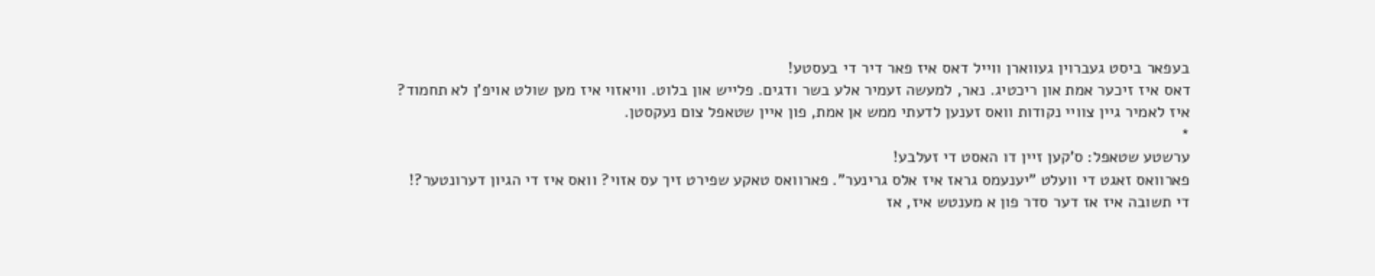בעפאר ביסט געברוין געווארן ווייל דאס איז פאר דיר די בעסטע!
דאס איז זיכער אמת און ריכטיג. נאר, למעשה זעמיר אלע בשר ודגים. פלייש און בלוט. וויאזוי איז מען שולט אויפ'ן לא תחמוד?
איז לאמיר גיין צוויי נקודות וואס זענען לדעתי ממש אן אמת, פון איין שטאפל צום נעקסטן.
*
ערשטע שטאפל: ס'קען זיין דו האסט די זעלבע!
פארוואס זאגט די וועלט "יענעמס גראז איז אלס גרינער". פארוואס טאקע שפירט זיך עס אזוי? וואס איז די הגיון דערונטער?!
די תשובה איז אז דער סדר פון א מענטש איז, אז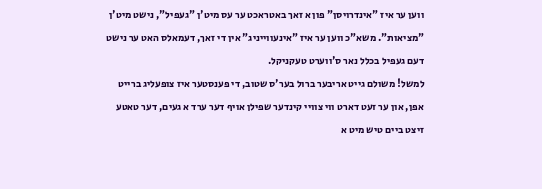ווען ער איז "אינדרויסן" פון א זאך באטראכט ער עס מיט'ן "געפיל", נישט מיט'ן "מציאות". משא"כ ווען ער איז "אינעווייניג" אין די זאך, דעמאלס האט ער נישט דעם געפיל בכלל נאר ס'ווערט טעקניקל.
למשל! משולם גייט אריבער ברול בער'ס שטוב, די פענסטער איז צופעליג ברייט אפן, און ער זעט דארט ווי צוויי קינדער שפילן אויף דער ערד א געים, דער טאטע זיצט ביים טיש מיט א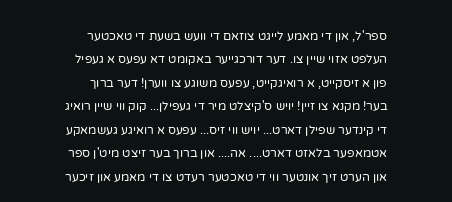ספר'ל, און די מאמע לייגט צוזאם די וועש בשעת די טאכטער העלפט אזוי שיין צו. דער דורכגייער באקומט דא עפעס א געפיל פון א זיסקייט, א רואיגקייט, עפעס משוגע צו ווערן! דער ברוך בער! מקנא צו זיין! יויש ס'קיצלט מיר די געפילן... קוק ווי שיין רואיג די קינדער שפילן דארט... יויש ווי זיס... עפעס א רואיגע געשמאקע אטמאפער בלאזט דארט.... אה.... און ברוך בער זיצט מיט'ן ספר און הערט זיך אונטער ווי די טאכטער רעדט צו די מאמע און זיכער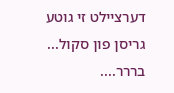דערציילט זי גוטע גריסן פון סקול... בררר....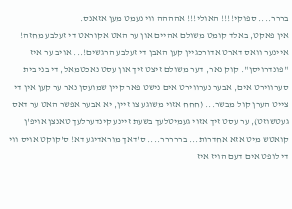בררר.... ספוקי!!!! האולי!!! אהההה ווי נעמט מען אזאנס.
אין פאקט, באלד קומט משולם אהיים און ער האט אקוראט די זעלבע מחזה! איינער וואס דארט אדורכגיין קען האבן די זעלבע הרגשים!... אויב ער איז "פונדרויסן". קוק נאר, דער משולם זיצט זיך און עסט נאכטמאל, די בני בית סערווירט אים, אבער נערווירט אים נישט פאר קיין שמועסן נאר ער קען אין די צייט הערן קול מבשר... (חחח אזוי משוגע צו זיין, יא אבער אפשר האט ער דאס געטשוזט), ער עסט זיך אזוי געמיטלעך בשעת זיינע קינדערלעך טאנצן אויפ'ן קואטש מיט אזא אחדרות... בררררר.... ס'דאך מוראדיגע דא! ס'קוקט אויס ווי די לופט אים דעם הויז איז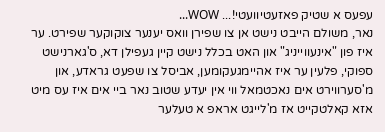עפעס א שטיק פאזעטיוועטי!... WOW...
נאר, משולם הייבט נישט אן צו שפירן וואס יענער צוקוקער שפירט. ער איז פון "אינעווייניג" און האט בכלל נישט קיין געפילן דא, ס'גארנישט ספוקי, פלעין ער איז אהיימגעקומען, אביסל צו שפעט גראדע, און מ'סערווירט אים נאכטמאל ווי אין יעדע שטוב נאר ביי אים איז עס מיט אזא קאלטקייט אז מ'לייגט אראפ א טעלער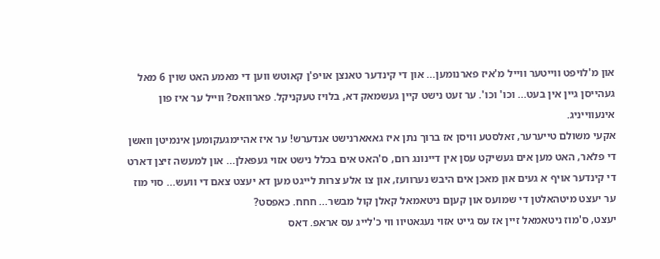און מ'לויפט ווייטער ווייל מ'איז פארנומען... און די קינדער טאנצן אויפ'ן קאוטש ווען די מאמע האט שוין 6 מאל געהייסן גיין אין בעט... וכו' וכו'. ער זעט נישט קיין געשמאק דא, בלויז טעקניקל. פארוואס? ווייל ער איז פון אינעווייניג.
אקעי משולם טייערער, זאלסטע וויסן אז ברוך נתן איז גאאארנישט אנדערש! ער איז אהיימגעקומען אינמיטן וואשן די פלאר, האט מען אים געשיקט עסן אין דיינונג רום, ס'האט אים בכלל נישט אזוי געפאלן... און למעשה זיצן דארט די קינדער אויף א געים און מאכן אים היבש נערוועז, און צו אלע צרות לייגט מען דא יעצט צאם די וועש... סוי מוז ער יעצט מיטהאלטן די שמועס און קעןם ניטאמאל קאלן קול מבשר... חחח. כאפסט?
יעצט, ס'מוז ניטאמאל זיין אז עס גייט אזוי נעגאטיוו ווי כ'לייג עס אראפ. דאס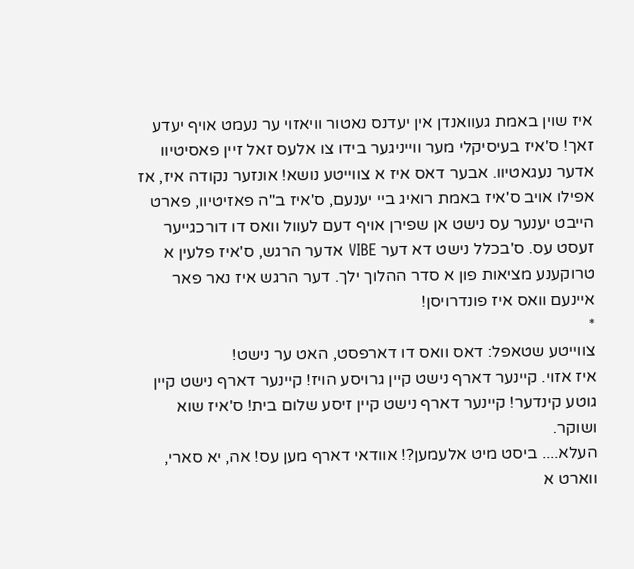איז שוין באמת געוואנדן אין יעדנס נאטור וויאזוי ער נעמט אויף יעדע זאך! ס'איז בעיסיקלי מער ווייניגער בידו צו אלעס זאל זיין פאסיטיוו אדער נעגאטיוו. אבער דאס איז א צווייטע נושא! אונזער נקודה איז, אז אפילו אויב ס'איז באמת רואיג ביי יענעם, ס'איז ב"ה פאזיטיוו, פארט הייבט יענער עס נישט אן שפירן אויף דעם לעוול וואס דו דורכגייער זעסט עס. ס'בכלל נישט דא דער VIBE אדער הרגש, ס'איז פלעין א טרוקענע מציאות פון א סדר ההלוך ילך. דער הרגש איז נאר פאר איינעם וואס איז פונדרויסן!
*
צווייטע שטאפל: דאס וואס דו דארפסט, האט ער נישט!
איז אזוי. קיינער דארף נישט קיין גרויסע הויז! קיינער דארף נישט קיין גוטע קינדער! קיינער דארף נישט קיין זיסע שלום בית! ס'איז שוא ושוקר.
העלא.... ביסט מיט אלעמען?! אוודאי דארף מען עס! אה, יא סארי, ווארט א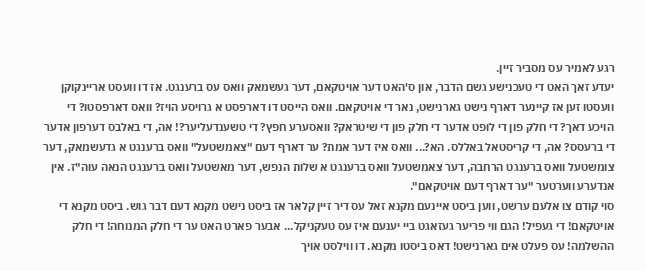רגע לאמיר עס מסביר זיין.
יעדע זאך האט די טעכנישע גשם הדבר, און ס'האט דער אויטקאם, דער געשמאק וואס עס ברענגט. אז דו וועסט אריינקוקן וועסטו זען אז קיינער דארף נישט גארנישט, נאר די אויטקאם. וואס הייסט דו דארפסט א גרויסע הויז? וואס דארפסטו? די הויכע דאך? די חלק פון די לופט אדער די חלק פון די שיטראק? וואסערע חפץ? די טשענדעליער?! אה, די באלבס דערפון אדער די ברעסס? אה, די קריסטאל באללס. הא?... וואס איז דער אמת? ער דארף דעם "צאמשטעל" וואס ברענגט א גדעשמאק, דער צומשטעל וואס ברענגט הרחבה, דער צאמשטעל וואס ברענגט א שלות הנפש, דער מאשטעל וואס ברענגט הנאה עוה"ז. אין אנדערע ווערטער "ער דארף דעם אויטקאם".
סוי קודם צו אלעם ערשט, ווען ביסט איינעם מקנא זאל עס דיר זיין קלאר אז ביסט נישט מקנא דעם דבר גוש. ביסט מקנא די אויטקאם! די געפיל! הגם ווי פריער געזאגט ביי יענעם איז עס טעקניקל... אבער פארט האט ער די חלק המנוחה! די חלק ההשלמה! עס פעלט אים גארנישט! דאס ביסטו מקנא. דו ווילסט אויך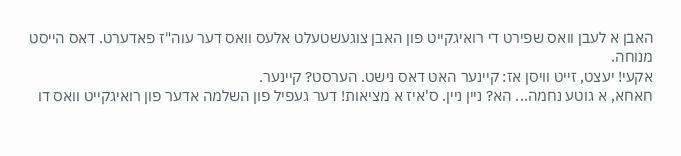האבן א לעבן וואס שפירט די רואיגקייט פון האבן צוגעשטעלט אלעס וואס דער עוה"ז פאדערט. דאס הייסט מנוחה.
אקעי! יעצט, זייט וויסן אז: קיינער האט דאס נישט. הערסט? קיינער.
חאחא, א גוטע נחמה... הא? ניין ניין. ס'איז א מציאות! דער געפיל פון השלמה אדער פון רואיגקייט וואס דו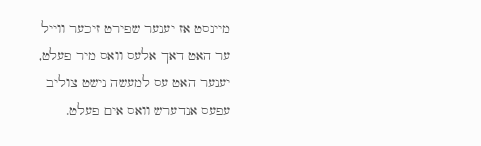מיינסט אז יענער שפירט זיכער ווייל ער האט דאך אלעס וואס מיר פעלט, יענער האט עס למעשה נישט צוליב עפעס אנדערש וואס אים פעלט.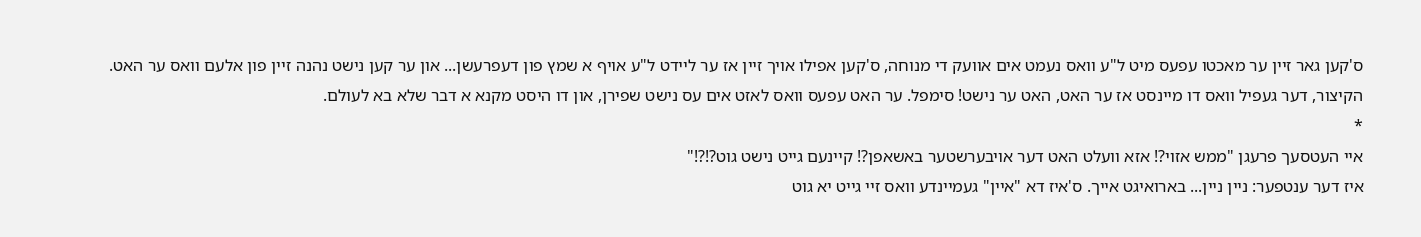ס'קען גאר זיין ער מאכטו עפעס מיט ל"ע וואס נעמט אים אוועק די מנוחה, ס'קען אפילו אויך זיין אז ער ליידט ל"ע אויף א שמץ פון דעפרעשן... און ער קען נישט נהנה זיין פון אלעם וואס ער האט. הקיצור, דער געפיל וואס דו מיינסט אז ער האט, האט ער נישט! סימפל. ער האט עפעס וואס לאזט אים עס נישט שפירן, און דו היסט מקנא א דבר שלא בא לעולם.
*
איי העטסעך פרעגן "ממש אזוי?! אזא וועלט האט דער אויבערשטער באשאפן?! קיינעם גייט נישט גוט?!?!"
איז דער ענטפער: ניין ניין... בארואיגט אייך. ס'איז דא "איין" געמיינדע וואס זיי גייט יא גוט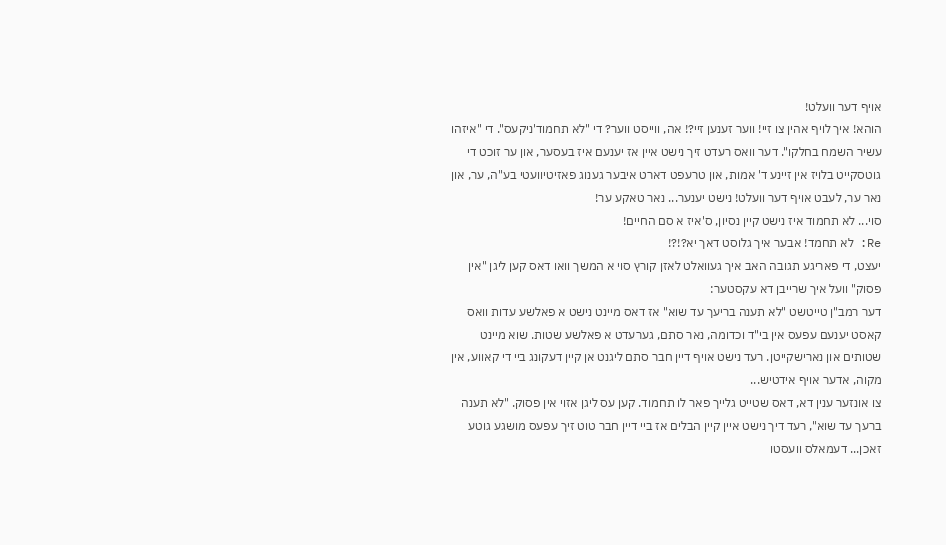אויף דער וועלט!
הוהא! איך לויף אהין צו זיי! ווער זענען זיי?! אה, ווייסט ווער? די "לא תחמוד'ניקעס". די "איזהו עשיר השמח בחלקו". דער וואס רעדט זיך נישט איין אז יענעם איז בעסער, און ער זוכט די גוטסקייט בלויז אין זיינע ד' אמות, און טרעפט דארט איבער גענוג פאזיטיוועטי בע"ה, ער, און נאר ער, לעבט אויף דער וועלט! נישט יענער... נאר טאקע ער!
סוי... לא תחמוד איז נישט קיין נסיון, ס'איז א סם החיים!
Re: לא תחמד! אבער איך גלוסט דאך יא?!?!
יעצט, די פאריגע תגובה האב איך געוואלט לאזן קורץ סוי א המשך וואו דאס קען ליגן "אין פסוק" וועל איך שרייבן דא עקסטער:
דער רמב"ן טייטשט "לא תענה בריעך עד שוא" אז דאס מיינט נישט א פאלשע עדות וואס קאסט יענעם עפעס אין בי"ד וכדומה, נאר סתם, גערעדט א פאלשע שטות. שוא מיינט שטותים און נארישקייטן. רעד נישט אויף דיין חבר סתם ליגנט אן קיין דעקונג ביי די קאווע, אין מקוה, אדער אויף אידטיש...
צו אונזער ענין דא, דאס שטייט גלייך פאר לו תחמוד. קען עס ליגן אזוי אין פסוק. "לא תענה ברעך עד שוא", רעד דיך נישט איין קיין הבלים אז ביי דיין חבר טוט זיך עפעס מושגע גוטע זאכן... דעמאלס וועסטו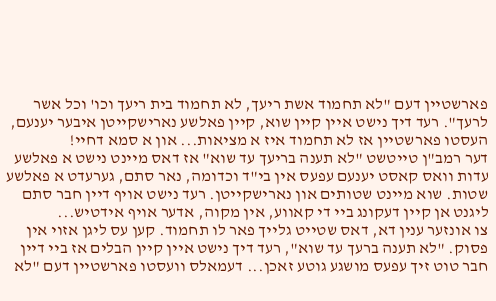פארשטיין דעם "לא תחמוד אשת ריעך, לא תחמוד בית ריעך וכו' וכל אשר לרעך". רעד דיך נישט איין קיין שוא, קיין פאלשע נארישקייטן איבער יענעם, העסטו פארשטיין אז לא תחמוד איז א מציאות... און א סמא דחיי!
דער רמב"ן טייטשט "לא תענה בריעך עד שוא" אז דאס מיינט נישט א פאלשע עדות וואס קאסט יענעם עפעס אין בי"ד וכדומה, נאר סתם, גערעדט א פאלשע שטות. שוא מיינט שטותים און נארישקייטן. רעד נישט אויף דיין חבר סתם ליגנט אן קיין דעקונג ביי די קאווע, אין מקוה, אדער אויף אידטיש...
צו אונזער ענין דא, דאס שטייט גלייך פאר לו תחמוד. קען עס ליגן אזוי אין פסוק. "לא תענה ברעך עד שוא", רעד דיך נישט איין קיין הבלים אז ביי דיין חבר טוט זיך עפעס מושגע גוטע זאכן... דעמאלס וועסטו פארשטיין דעם "לא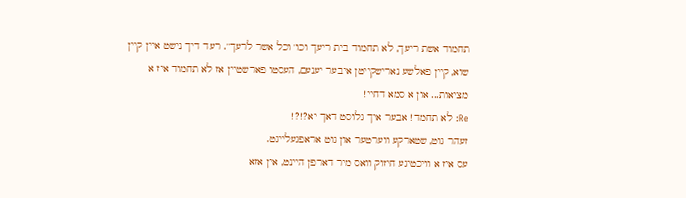תחמוד אשת ריעך, לא תחמוד בית ריעך וכו' וכל אשר לרעך". רעד דיך נישט איין קיין שוא, קיין פאלשע נארישקייטן איבער יענעם, העסטו פארשטיין אז לא תחמוד איז א מציאות... און א סמא דחיי!
Re: לא תחמד! אבער איך גלוסט דאך יא?!?!
זעהר גוט, שטארקע ווערטער און גוט אראפגעלייגט.
עס איז א וויכטיגע חיזוק וואס מיר דארפן היינט, אין אזא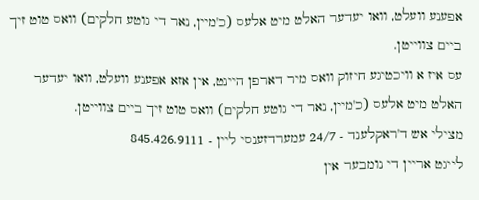אפענע וועלט, וואו יעדער האלט מיט אלעס (כ'מיין, נאר די גוטע חלקים) וואס טוט זיך ביים צווייטן.
עס איז א וויכטיגע חיזוק וואס מיר דארפן היינט, אין אזא אפענע וועלט, וואו יעדער האלט מיט אלעס (כ'מיין, נאר די גוטע חלקים) וואס טוט זיך ביים צווייטן.
מצילי אש ד'ראקלענד - 24/7 עמערדזענסי ליין - 845.426.9111
לייגט אריין די נומבער אין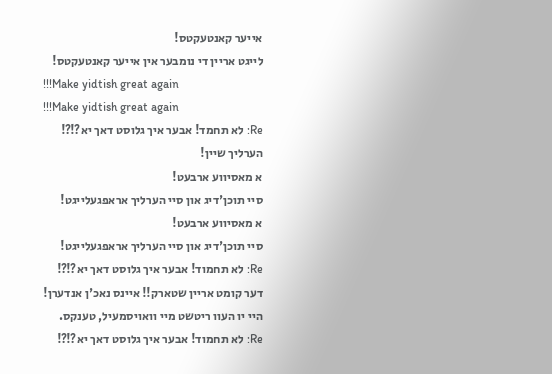אייער קאנטעקטס!
לייגט אריין די נומבער אין אייער קאנטעקטס!
!!!Make yidtish great again
!!!Make yidtish great again
Re: לא תחמד! אבער איך גלוסט דאך יא?!?!
הערליך שיין!
א מאסיווע ארבעט!
סיי תוכן'דיג און סיי הערליך אראפגעלייגט!
א מאסיווע ארבעט!
סיי תוכן'דיג און סיי הערליך אראפגעלייגט!
Re: לא תחמוד! אבער איך גלוסט דאך יא?!?!
דער קומט אריין שטארק!! איינס נאכ'ן אנדערן!
היי יו העוו ריטשט מיי וואויסמעיל, טענקס.
Re: לא תחמוד! אבער איך גלוסט דאך יא?!?!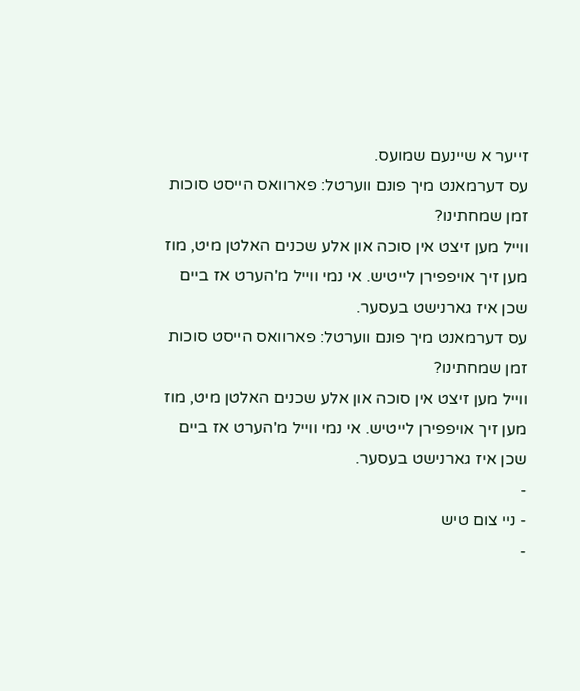זייער א שיינעם שמועס.
עס דערמאנט מיך פונם ווערטל: פארוואס הייסט סוכות זמן שמחתינו?
ווייל מען זיצט אין סוכה און אלע שכנים האלטן מיט, מוז מען זיך אויפפירן לייטיש. אי נמי ווייל מ'הערט אז ביים שכן איז גארנישט בעסער.
עס דערמאנט מיך פונם ווערטל: פארוואס הייסט סוכות זמן שמחתינו?
ווייל מען זיצט אין סוכה און אלע שכנים האלטן מיט, מוז מען זיך אויפפירן לייטיש. אי נמי ווייל מ'הערט אז ביים שכן איז גארנישט בעסער.
-
- ניי צום טיש
-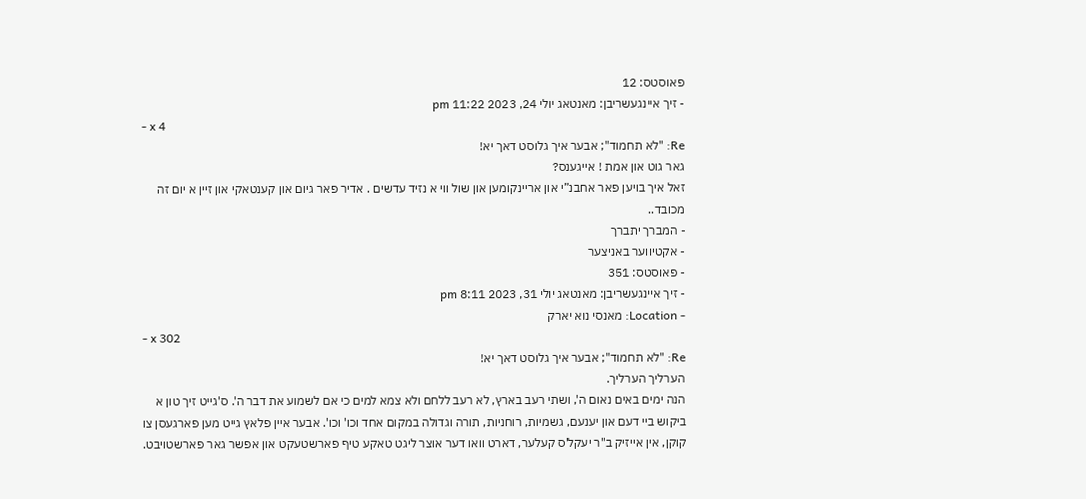פאוסטס: 12
- זיך איינגעשריבן: מאנטאג יולי 24, 2023 11:22 pm
- x 4
Re: "לא תחמוד"; אבער איך גלוסט דאך יא!
גאר גוט און אמת ! אייגענס?
זאל איך בויען פאר אחבנ”י און אריינקומען און שול ווי א נזיד עדשים . אדיר פאר גיום און קענטאקי און זיין א יום זה מכובד..
- המברך יתברך
- אקטיווער באניצער
- פאוסטס: 351
- זיך איינגעשריבן: מאנטאג יולי 31, 2023 8:11 pm
- Location: מאנסי נוא יארק
- x 302
Re: "לא תחמוד"; אבער איך גלוסט דאך יא!
הערליך הערליך.
הנה ימים באים נאום ה', ושתי רעב בארץ, לא רעב ללחם ולא צמא למים כי אם לשמוע את דבר ה'. ס'גייט זיך טון א ביקוש ביי דעם און יענעם, גשמיות, רוחניות, תורה וגדולה במקום אחד וכו' וכו'. אבער איין פלאץ גייט מען פארגעסן צו קוקן, אין אייזיק ב"ר יעקל'ס קעלער, דארט וואו דער אוצר ליגט טאקע טיף פארשטעקט און אפשר גאר פארשטויבט.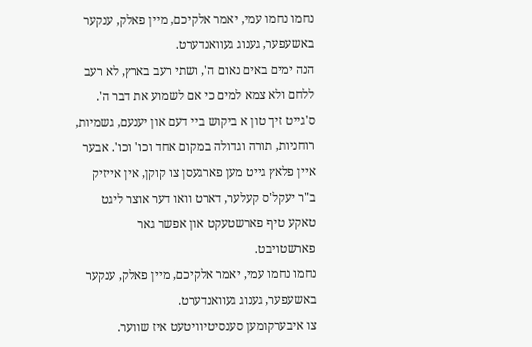נחמו נחמו עמי, יאמר אלקיכם, מיין פאלק, ענקער באשעפער, גענוג געוואנדערט.
הנה ימים באים נאום ה', ושתי רעב בארץ, לא רעב ללחם ולא צמא למים כי אם לשמוע את דבר ה'. ס'גייט זיך טון א ביקוש ביי דעם און יענעם, גשמיות, רוחניות, תורה וגדולה במקום אחד וכו' וכו'. אבער איין פלאץ גייט מען פארגעסן צו קוקן, אין אייזיק ב"ר יעקל'ס קעלער, דארט וואו דער אוצר ליגט טאקע טיף פארשטעקט און אפשר גאר פארשטויבט.
נחמו נחמו עמי, יאמר אלקיכם, מיין פאלק, ענקער באשעפער, גענוג געוואנדערט.
צו איבערקומען סענסיטיוויטעט איז שווער.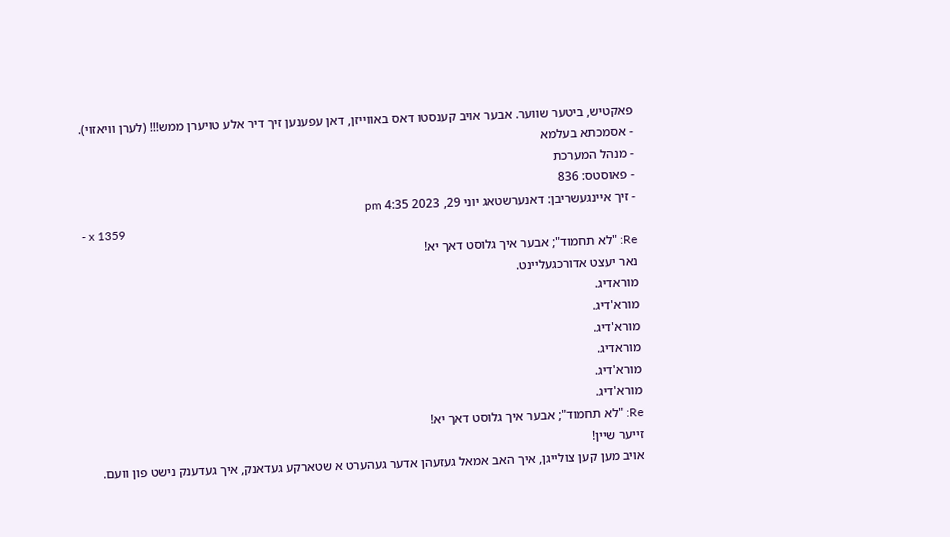פאקטיש, ביטער שווער. אבער אויב קענסטו דאס באווייזן, דאן עפענען זיך דיר אלע טויערן ממש!!! (לערן וויאזוי).
- אסמכתא בעלמא
- מנהל המערכת
- פאוסטס: 836
- זיך איינגעשריבן: דאנערשטאג יוני 29, 2023 4:35 pm
- x 1359
Re: "לא תחמוד"; אבער איך גלוסט דאך יא!
נאר יעצט אדורכגעליינט.
מוראדיג.
מורא'דיג.
מורא'דיג.
מוראדיג.
מורא'דיג.
מורא'דיג.
Re: "לא תחמוד"; אבער איך גלוסט דאך יא!
זייער שיין!
אויב מען קען צולייגן, איך האב אמאל געזעהן אדער געהערט א שטארקע געדאנק, איך געדענק נישט פון וועם.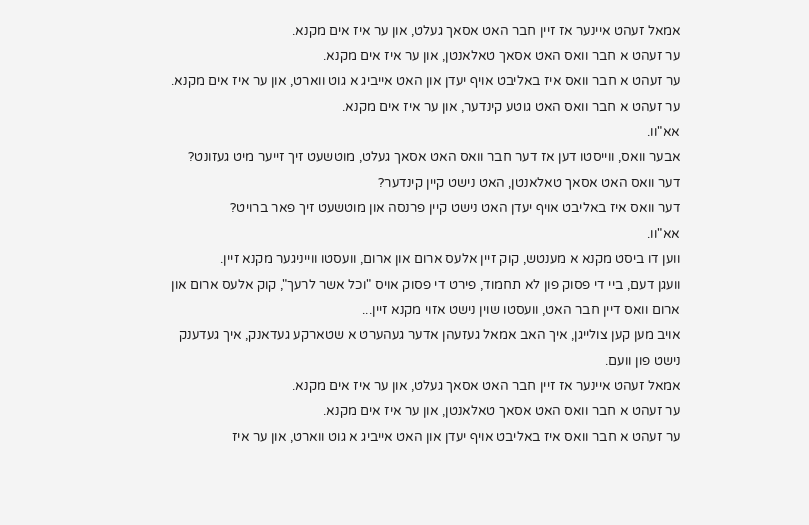אמאל זעהט איינער אז זיין חבר האט אסאך געלט, און ער איז אים מקנא.
ער זעהט א חבר וואס האט אסאך טאלאנטן, און ער איז אים מקנא.
ער זעהט א חבר וואס איז באליבט אויף יעדן און האט אייביג א גוט ווארט, און ער איז אים מקנא.
ער זעהט א חבר וואס האט גוטע קינדער, און ער איז אים מקנא.
אא"וו.
אבער וואס, ווייסטו דען אז דער חבר וואס האט אסאך געלט, מוטשעט זיך זייער מיט געזונט?
דער וואס האט אסאך טאלאנטן, האט נישט קיין קינדער?
דער וואס איז באליבט אויף יעדן האט נישט קיין פרנסה און מוטשעט זיך פאר ברויט?
אא"וו.
ווען דו ביסט מקנא א מענטש, קוק זיין אלעס ארום און ארום, וועסטו ווייניגער מקנא זיין.
וועגן דעם, ביי די פסוק פון לא תחמוד, פירט די פסוק אויס "וכל אשר לרעך", קוק אלעס ארום און ארום וואס דיין חבר האט, וועסטו שוין נישט אזוי מקנא זיין...
אויב מען קען צולייגן, איך האב אמאל געזעהן אדער געהערט א שטארקע געדאנק, איך געדענק נישט פון וועם.
אמאל זעהט איינער אז זיין חבר האט אסאך געלט, און ער איז אים מקנא.
ער זעהט א חבר וואס האט אסאך טאלאנטן, און ער איז אים מקנא.
ער זעהט א חבר וואס איז באליבט אויף יעדן און האט אייביג א גוט ווארט, און ער איז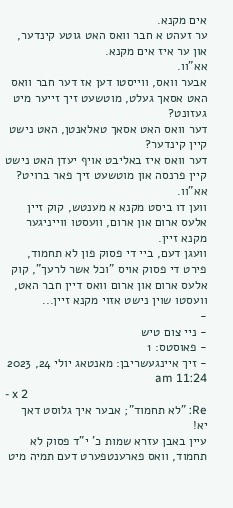אים מקנא.
ער זעהט א חבר וואס האט גוטע קינדער, און ער איז אים מקנא.
אא"וו.
אבער וואס, ווייסטו דען אז דער חבר וואס האט אסאך געלט, מוטשעט זיך זייער מיט געזונט?
דער וואס האט אסאך טאלאנטן, האט נישט קיין קינדער?
דער וואס איז באליבט אויף יעדן האט נישט קיין פרנסה און מוטשעט זיך פאר ברויט?
אא"וו.
ווען דו ביסט מקנא א מענטש, קוק זיין אלעס ארום און ארום, וועסטו ווייניגער מקנא זיין.
וועגן דעם, ביי די פסוק פון לא תחמוד, פירט די פסוק אויס "וכל אשר לרעך", קוק אלעס ארום און ארום וואס דיין חבר האט, וועסטו שוין נישט אזוי מקנא זיין...
-
- ניי צום טיש
- פאוסטס: 1
- זיך איינגעשריבן: מאנטאג יולי 24, 2023 11:24 am
- x 2
Re: "לא תחמוד"; אבער איך גלוסט דאך יא!
עיין באבן עזרא שמות כ' י"ד פסוק לא תחמוד, וואס פארענטפערט דעם תמיה מיט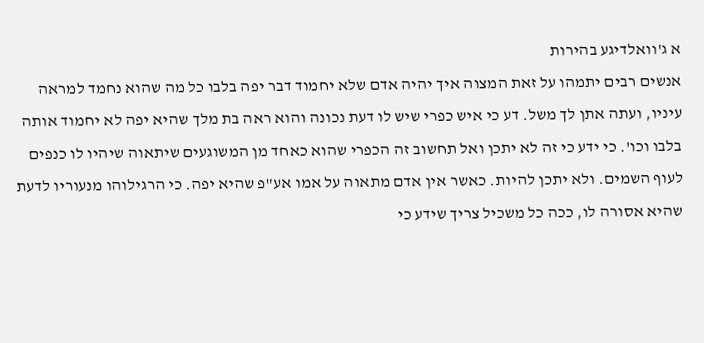א ג'וואלדיגע בהירות
אנשים רבים יתמהו על זאת המצוה איך יהיה אדם שלא יחמוד דבר יפה בלבו כל מה שהוא נחמד למראה עיניו, ועתה אתן לך משל. דע כי איש כפרי שיש לו דעת נכונה והוא ראה בת מלך שהיא יפה לא יחמוד אותה בלבו וכו'. כי ידע כי זה לא יתכן ואל תחשוב זה הכפרי שהוא כאחד מן המשוגעים שיתאוה שיהיו לו כנפים לעוף השמים. ולא יתכן להיות. כאשר אין אדם מתאוה על אמו אע"פ שהיא יפה. כי הרגילוהו מנעוריו לדעת שהיא אסורה לו, ככה כל משכיל צריך שידע כי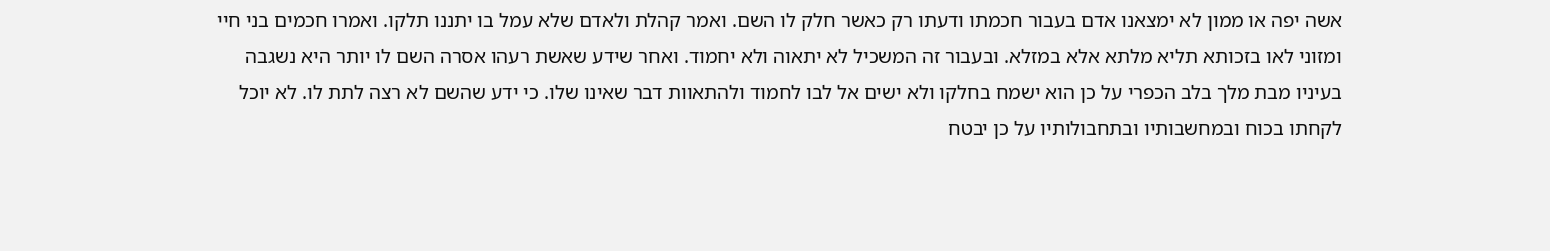אשה יפה או ממון לא ימצאנו אדם בעבור חכמתו ודעתו רק כאשר חלק לו השם. ואמר קהלת ולאדם שלא עמל בו יתננו תלקו. ואמרו חכמים בני חיי ומזוני לאו בזכותא תליא מלתא אלא במזלא. ובעבור זה המשכיל לא יתאוה ולא יחמוד. ואחר שידע שאשת רעהו אסרה השם לו יותר היא נשגבה בעיניו מבת מלך בלב הכפרי על כן הוא ישמח בחלקו ולא ישים אל לבו לחמוד ולהתאוות דבר שאינו שלו. כי ידע שהשם לא רצה לתת לו. לא יוכל לקחתו בכוח ובמחשבותיו ובתחבולותיו על כן יבטח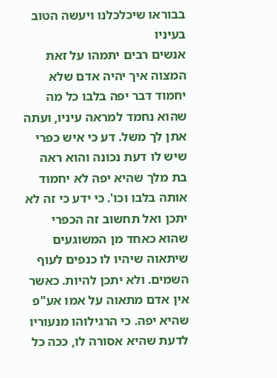בבוראו שיכלכלנו ויעשה הטוב בעיניו
אנשים רבים יתמהו על זאת המצוה איך יהיה אדם שלא יחמוד דבר יפה בלבו כל מה שהוא נחמד למראה עיניו, ועתה אתן לך משל. דע כי איש כפרי שיש לו דעת נכונה והוא ראה בת מלך שהיא יפה לא יחמוד אותה בלבו וכו'. כי ידע כי זה לא יתכן ואל תחשוב זה הכפרי שהוא כאחד מן המשוגעים שיתאוה שיהיו לו כנפים לעוף השמים. ולא יתכן להיות. כאשר אין אדם מתאוה על אמו אע"פ שהיא יפה. כי הרגילוהו מנעוריו לדעת שהיא אסורה לו, ככה כל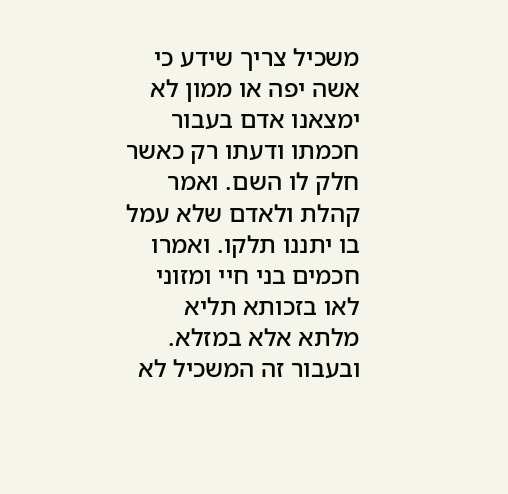משכיל צריך שידע כי אשה יפה או ממון לא ימצאנו אדם בעבור חכמתו ודעתו רק כאשר חלק לו השם. ואמר קהלת ולאדם שלא עמל בו יתננו תלקו. ואמרו חכמים בני חיי ומזוני לאו בזכותא תליא מלתא אלא במזלא. ובעבור זה המשכיל לא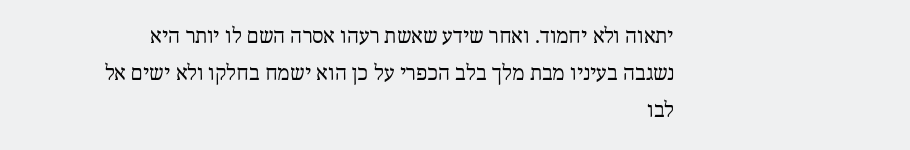יתאוה ולא יחמוד. ואחר שידע שאשת רעהו אסרה השם לו יותר היא נשגבה בעיניו מבת מלך בלב הכפרי על כן הוא ישמח בחלקו ולא ישים אל לבו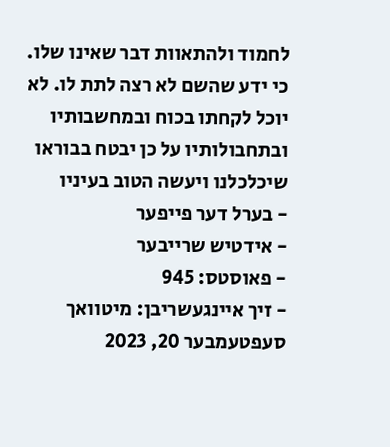לחמוד ולהתאוות דבר שאינו שלו. כי ידע שהשם לא רצה לתת לו. לא יוכל לקחתו בכוח ובמחשבותיו ובתחבולותיו על כן יבטח בבוראו שיכלכלנו ויעשה הטוב בעיניו
- בערל דער פייפער
- אידטיש שרייבער
- פאוסטס: 945
- זיך איינגעשריבן: מיטוואך סעפטעמבער 20, 2023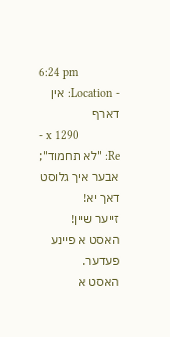6:24 pm
- Location: אין דארף
- x 1290
Re: "לא תחמוד"; אבער איך גלוסט דאך יא!
זייער שיין!
האסט א פיינע פעדער.
האסט א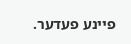פיינע פעדער.